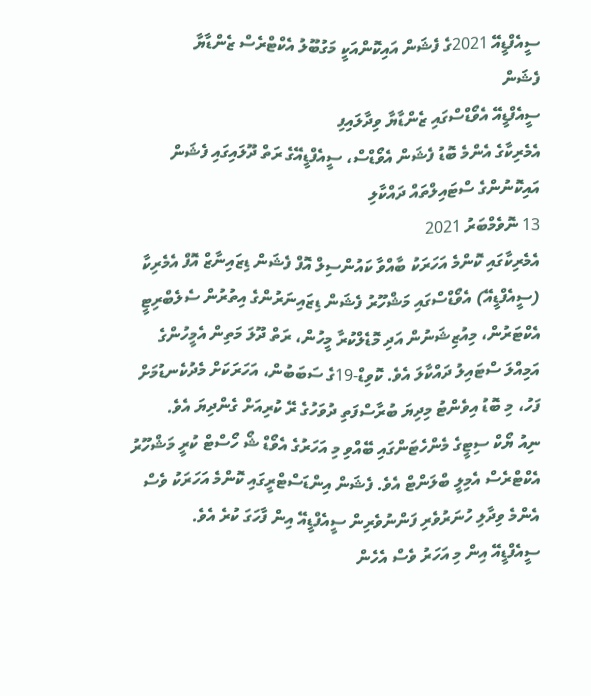ސީއެފްޑީއޭ 2021ގެ ފެޝަން އައިކޮންއަކީ މަގުބޫލު އެކްޓްރެސް ޒެންޑާޔާ
ފެޝަން
ސީއެފްޑީއޭ އެވޯޑްސްގައި ޒެންޑާޔާ ވިދާލައިފި
އެމެރިކާގެ އެންމެ ބޮޑު ފެޝަން އެވޯޑްސް، ސީއެފްޑީއޭގެ ރަތް ދޫލައިގައި ފެޝަން އައިކޮނުންގެ ސްޓައިލްތައް ދައްކާލި
13 ނޮވެމްބަރު 2021
އެމެރިކާގައި ކޮންމެ އަހަރަކު ބާއްވާ ކައުންސިލް އޮފް ފެޝަން ޑިޒައިނާޒް އޮފް އެމެރިކާ (ސީއެފްޑީއޭ) އެވޯޑްސްގައި މަޝްހޫރު ފެޝަން ޑިޒައިނަރުންގެ އިތުރުން ސެލެބްރިޓީ އެކްޓަރުން، މިއުޒިޝަނުން އަދި މޮޑެލްކުރާ މީހުން، ރަތް ދޫލަ މަތިން އެމީހުންގެ އަމިއްލަ ސްޓައިލު ދައްކާލަ އެވެ. ކޮވިޑް-19ގެ ސަބަބުން، އަހަރަކަށް މެދުކެނޑުމަށް ފަހު، މި ބޮޑު އިވެންޓު މިދިޔަ ބުރާސްފަތި ދުވަހުގެ ރޭ ކުރިއަށް ގެންދިޔަ އެވެ.
ނިއު ޔޯކް ސިޓީގެ މެންހެޓަންގައި ބޭއްވި މި އަހަރުގެ އެވޯޑް ޝޯ ހޯސްޓް ކުރީ މަޝްހޫރު އެކްޓްރެސް އެމިލީ ބްލަންޓް އެވެ. ފެޝަން އިންޑަސްޓްރީގައި ކޮންމެ އަހަރަކު ވެސް އެންމެ ވިދާލި ހުނަރުވެރި ފަންނުވެރިން ސީއެފްޑީއޭ އިން ފާހަގަ ކުރެ އެވެ.
ސީއެފްޑީއޭ އިން މި އަހަރު ވެސް އެހެން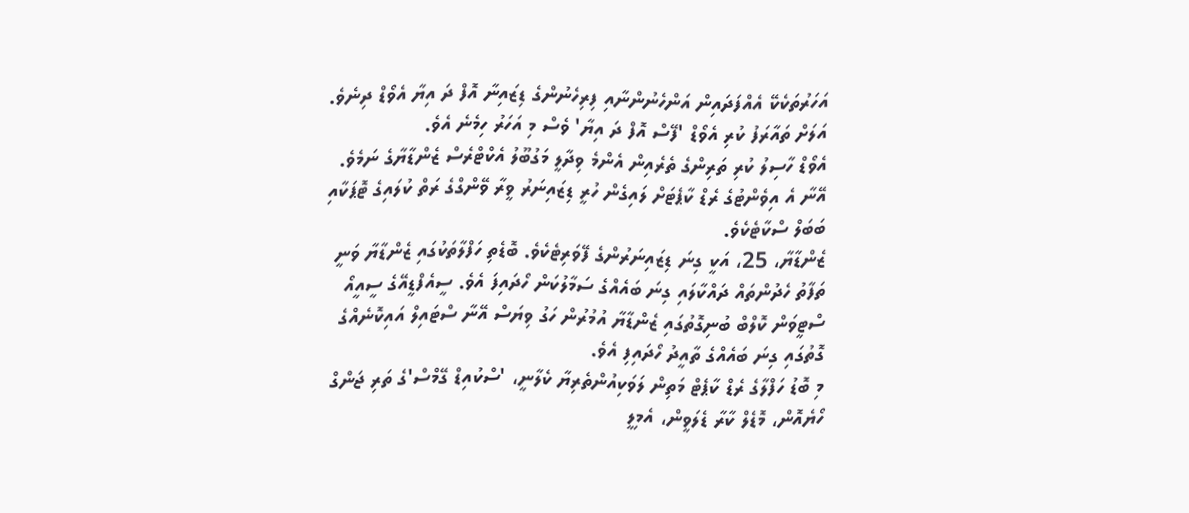އަހަރުތަކެކޭ އެއްފަދައިން އަންހެނުންނާއި ފިރިހެނުންގެ ޑިޒައިނާ އޮފް ދަ އިޔާ އެވޯޑް ދިނެވެ. އަލަށް ތައާރަފު ކުރި އެވޯޑް 'ފޭސް އޮފް ދަ އިޔާ' ވެސް މި އަހަރު ހިމެނެ އެވެ.
އެވޯޑް ހާސިލު ކުރި ތަރިންގެ ތެރެއިން އެންމެ ވިދާލީ މަގުބޫލު އެކްޓްރެސް ޒެންޑާޔާގެ ނަމެވެ. އޭނާ އެ އިވެންޓުގެ ރެޑް ކާޕެޓަށް ލައިގެން ހުރީ ޑިޒައިނަރު ވީރާ ވޭންގްގެ ރަތް ކުލައިގެ ޓޮޕަކާއި ބަބަލް ސްކާޓެކެވެ.
ޒެންޑާޔާ، 25، އަކީ ގިނަ ޑިޒައިނަރުންގެ ފޭވަރިޓެކެވެ. ބޮޑެތި ހަފްލާތަކުގައި ޒެންޑާޔާ ވަނީ ތަފާތު ހެދުންތައް ދައްކާލައި ގިނަ ބައެއްގެ ސަމާލުކަން ހޯދައިފަ އެވެ. ސީއެފްޑީއޭގެ ސީއީއޯ ސްޓީވަން ކޮލްބް ބުނިގޮތުގައި ޒެންޑާޔާ އުމުރުން ހަގު ވިޔަސް އޭނާ ސްޓައިލް އައިކޮނެއްގެ ގޮތުގައި ގިނަ ބައެއްގެ ތާއީދު ހޯދައިފި އެވެ.
މި ބޮޑު ހަފްލާގެ ރެޑް ކާޕެޓް މަތިން ލަވަކިއުންތެރިޔާ ކެލާނީ، 'ސްކުއިޑް ގޭމްސް'ގެ ތަރި ޖަންގް ހޯޔެއޮން، މޮޑެލް ކާރާ ޑެލަވީން، އެމިލީ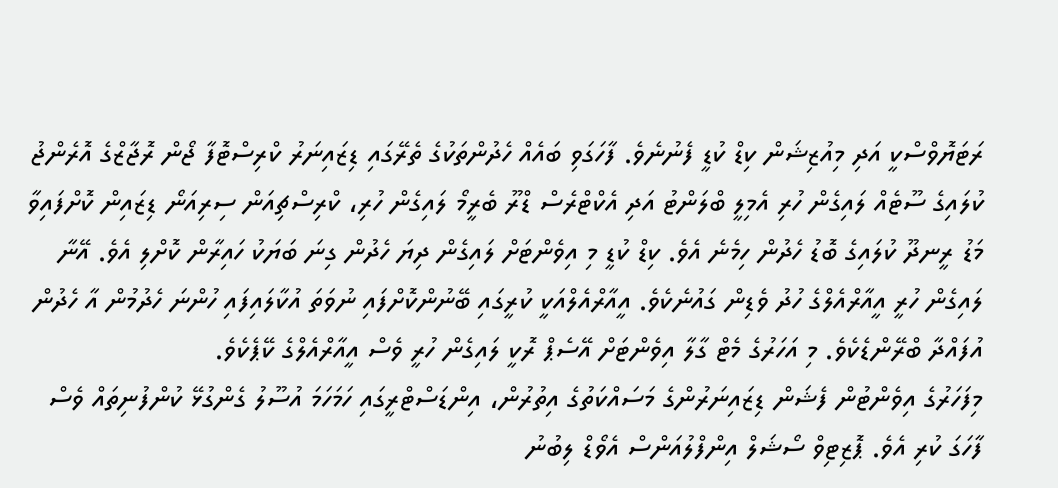ރަޓަޔޮވްސްކީ އަދި މިއުޒިޝަން ކިޑް ކުޑީ ފެނުނެވެ. ފާހަގަވި ބައެއް ހެދުންތަކުގެ ތެރޭގައި ޑިޒައިނަރު ކްރިސްޓޮފާ ޖޯން ރޮޖާޒްގެ އޮރެންޖު ކުލައިގެ ސޫޓެއް ލައިގެން ހުރި އެމިލީ ބްލަންޓު އަދި އެކްޓްރެސް ޑްރޫ ބެރީމޯ ލައިގެން ހުރި، ކްރިސްޗިއަން ސިރިއަނޯ ޑިޒައިން ކޮށްފައިވާ މަޑު ރީނދޫ ކުލައިގެ ބޮޑު ހެދުން ހިމެނެ އެވެ. ކިޑް ކުޑީ މި އިވެންޓަށް ލައިގެން ދިޔަ ހެދުން ގިނަ ބަޔަކު ހައިރާން ކޮށްލި އެވެ. އޭނާ ލައިގެން ހުރީ އީއާރްއެލްގެ ހުދު ވެޑިން ގައުނެކެވެ. އީއާރްއެލްއަކީ ކުރީގައި ބޭނުންކޮށްފައި ނުވަތަ އުކާލައިފައި ހުންނަ ހެދުމުން އާ ހެދުން އުފައްދާ ބްރޭންޑެކެވެ. މި އަހަރުގެ މެޓް ގާލާ އިވެންޓަށް އޭސެޕް ރޮކީ ލައިގެން ހުރީ ވެސް އީއާރްއެލްގެ ކޭޕެކެވެ.
މިފަހަރުގެ އިވެންޓުން ފެޝަން ޑިޒައިނަރުންގެ މަސައްކަތުގެ އިތުރުން، އިންޑަސްޓްރީގައި ހަމަހަމަ އުސޫލު ގެންގުޅޭ ކުންފުނިތައް ވެސް ފާހަގަ ކުރި އެވެ. ޕޮޒިޓިވް ސޯޝަލް އިންފްލުއަންސް އެވޯޑް ލިބުނު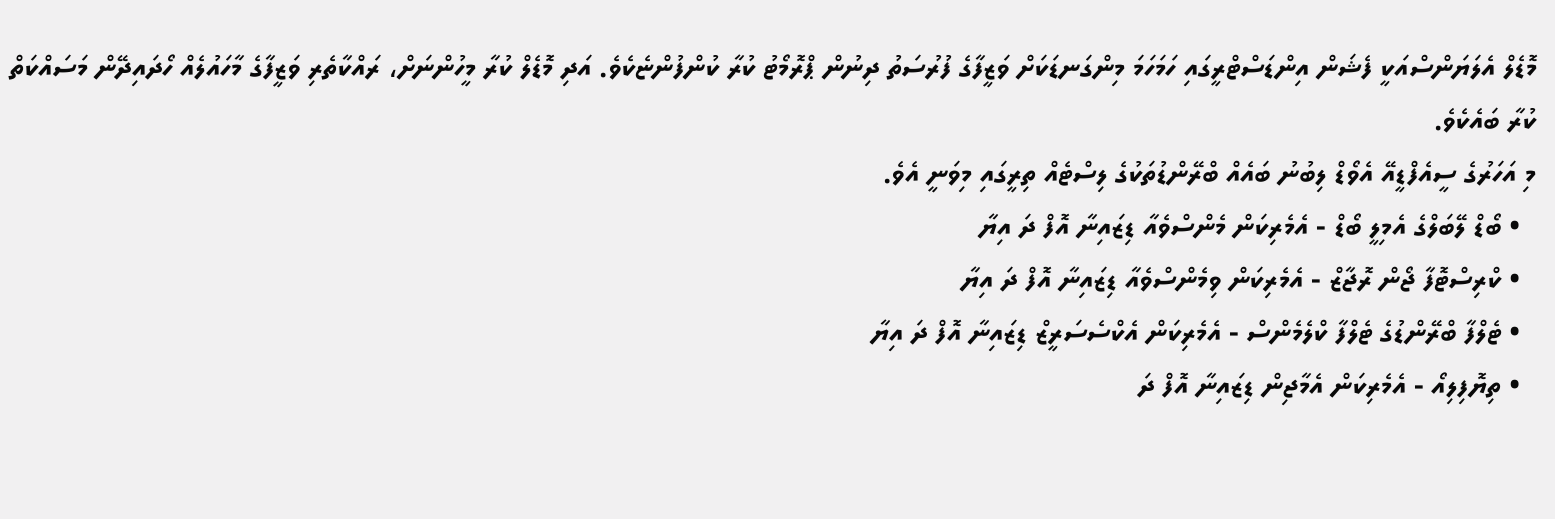މޮޑެލް އެލަޔަންސްއަކީ ފެޝަން އިންޑަސްޓްރީގައި ހަމަހަމަ މިންގަނޑަކަށް ވަޒީފާގެ ފުރުސަތު ދިނުން ޕްރޮމޯޓު ކުރާ ކުންފުންޏެކެވެ. އަދި މޮޑެލް ކުރާ މީހުންނަށް، ރައްކާތެރި ވަޒީފާގެ މާހައުލެއް ހޯދައިދޭން މަސައްކަތް ކުރާ ބައެކެވެ.
މި އަހަރުގެ ސީއެފްޑީއޭ އެވޯޑް ލިބުނު ބައެއް ބްރޭންޑުތަކުގެ ލިސްޓެއް ތިރީގައި މިވަނީ އެވެ.
  • ބޯޑް ލޭބަލްގެ އެމިލީ ބޯޑް - އެމެރިކަން މެންސްވެއާ ޑިޒައިނާ އޮފް ދަ އިޔާ
  • ކްރިސްޓޮފާ ޖޯން ރޮޖާޒް - އެމެރިކަން ވިމެންސްވެއާ ޑިޒައިނާ އޮފް ދަ އިޔާ
  • ޓެލްފާ ބްރޭންޑުގެ ޓެލްފާ ކްލެމެންސް - އެމެރިކަން އެކްސެސަރީޒް ޑިޒައިނާ އޮފް ދަ އިޔާ
  • ތިޔޮފިލިއޯ - އެމެރިކަން އެމާޖިން ޑިޒައިނާ އޮފް ދަ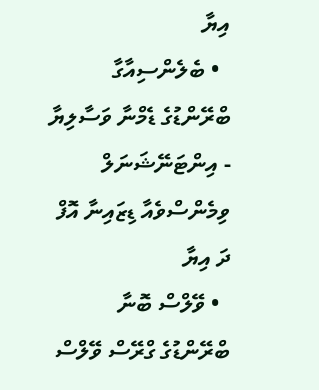އިޔާ
  • ބެލެންސިއާގާ ބްރޭންޑުގެ ޑެމްނާ ވަސާލިޔާ - އިންޓަނޭޝަނަލް ވިމެންސްވެއާ ޑިޒައިނާ އޮފް ދަ އިޔާ
  • ވޭލްސް ބޮނާ ބްރޭންޑުގެ ގްރޭސް ވޭލްސް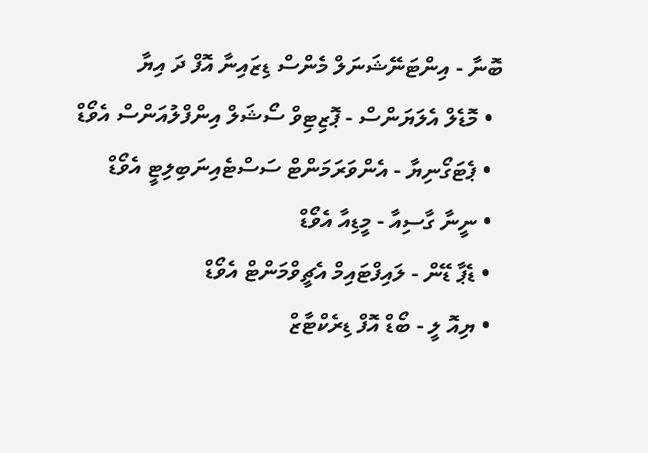ބޮނާ - އިންޓަނޭޝަނަލް މެންސް ޑިޒައިނާ އޮފް ދަ އިޔާ
  • މޮޑެލް އެލަޔަންސް - ޕޮޒިޓިވް ސޯޝަލް އިންފްލުއަންސް އެވޯޑް
  • ޕެޓަގޯނިޔާ - އެންވަރަމަންޓް ސަސްޓެއިނަބިލިޓީ އެވޯޑް
  • ނީނާ ގާސިއާ - މީޑިއާ އެވޯޑް
  • ޑެޕާ ޑޭން - ލައިފްޓައިމް އެޗީވްމަންޓް އެވޯޑް
  • ޔިއޮ ލީ - ބޯޑް އޮފް ޑިރެކްޓާޒް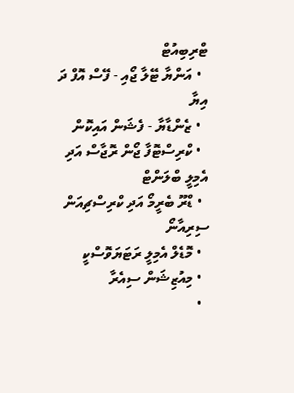ޓްރިބިއުޓް
  • އަންޔާ ޓޭލާ ޖޯއި - ފޭސް އޮފް ދަ އިޔާ
  • ޒެންޑާޔާ - ފެޝަން އައިކޮން
  • ކްރިސްޓޮފާ ޖޯން ރޮޖާސް އަދި އެމިލީ ބްލަންޓް
  • ޑްރޫ ބެރީމޯ އަދި ކްރިސްޗިއަން ސިރިއާނޯ
  • މޮޑެލް އެމިލީ ރަޓަޔަވޮސްކީ
  • މިއުޒިޝަން ސިއެރާ
  •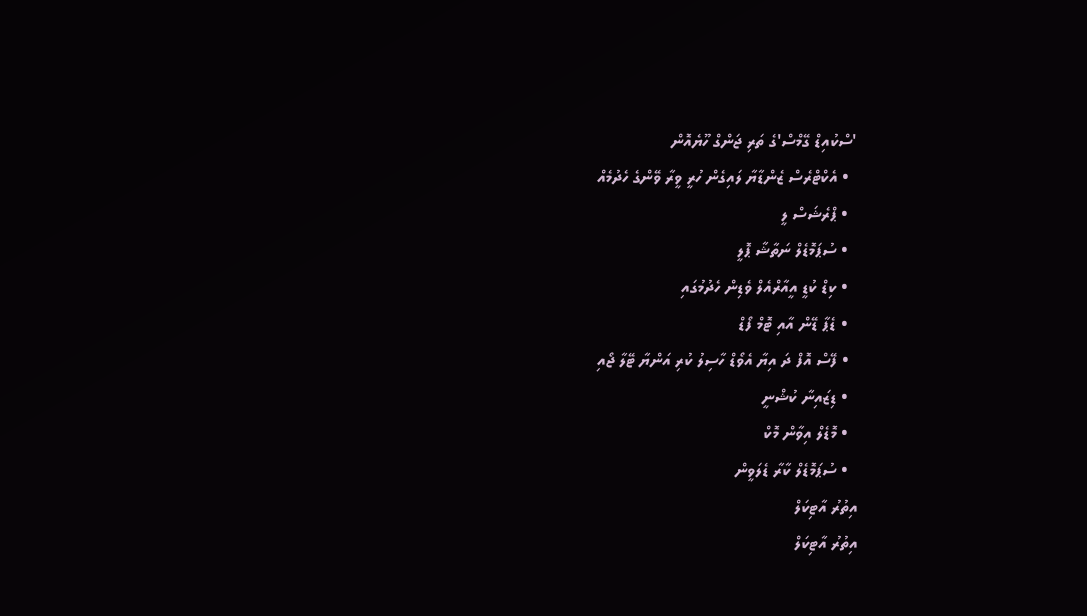'ސްކުއިޑް ގޭމްސް'ގެ ތަރި ޖަންގް ހޫޔެއޮން
  • އެކްޓްރެސް ޒެންޑާޔާ ލައިގެން ހުރީ ވީރާ ވޭންގެ ހެދުމެއް
  • ޕްރެޝަސް ލީ
  • ސުޕަމޮޑެލް ނަތާޝާ ޕޮލީ
  • ކިޑް ކުޑީ އީއާރްއެލް ވެޑިން ހެދުމުގައި
  • ޑެޕާ ޑޭން އާއި ޓޮމް ފޯޑް
  • ފޭސް އޮފް ދަ އިޔާ އެވޯޑް ހާސިލު ކުރި އަންޔާ ޓޭލާ ޖޯއި
  • ޑިޒައިނާ ކުޝްނީ
  • މޮޑެލް އިވާން މޮކް
  • ސުޕަމޮޑެލް ކާރާ ޑެލަވީން
އިތުރު އާޓިކަލް
އިތުރު އާޓިކަލް